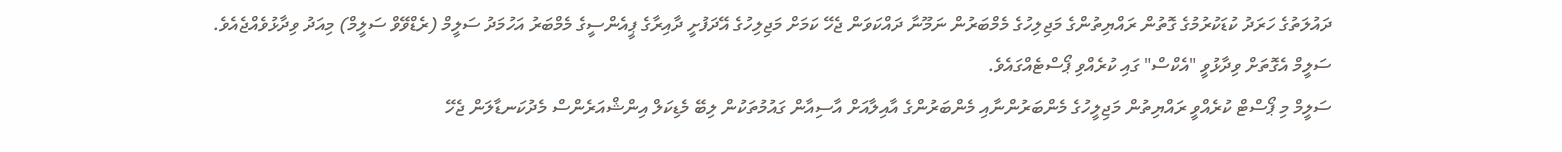ދައުލަތުގެ ހަރަދު ކުޑަކުރުމުގެ ގޮތުން ރައްޔިތުންގެ މަޖިލިހުގެ މެމްބަރުން ނަމޫނާ ދައްކަވަން ޖެހޭ ކަމަށް މަޖިލިހުގެ އޭދަފުށީ ދާއިރާގެ ޕީއެންސީގެ މެމްބަރު އަހުމަދު ސަލީމް (ރެޑްވޭވް ސަލީމް) މިއަދު ވިދާޅުވެއްޖެއެވެ.
ސަލީމް އެގޮތަށް ވިދާޅުވީ "އެކްސް" ގައި ކުރެއްވި ޕޯސްޓެއްގައެވެ.
ސަލީމް މި ޕޯސްޓް ކުރެއްވީ ރައްޔިތުން މަޖިލީހުގެ މެންބަރުންނާއި މެންބަރުންގެ އާއިލާއަށް އާސިއާން ގައުމުތަކުން ލިބޭ މެޑިކަލް އިންޝްއަރެންސް މެދުކަނޑާލަން ޖެހޭ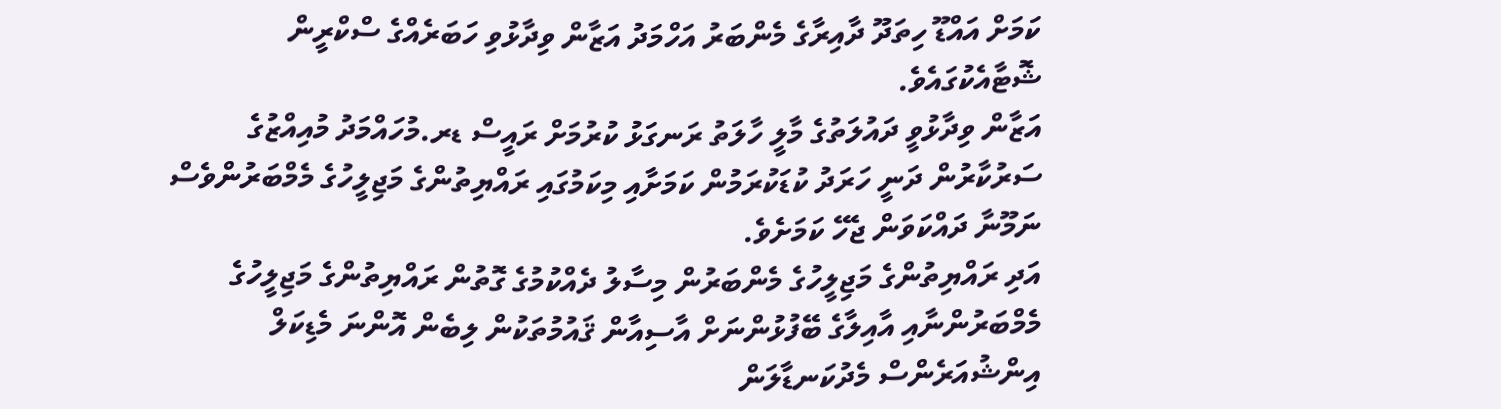ކަމަށް އައްޑޫ ހިތަދޫ ދާއިރާގެ މެންބަރު އަހްމަދު އަޒާން ވިދާޅުވި ހަބަރެއްގެ ސްކްރީން ޝޮޓާއެކުގައެވެ.
އަޒާން ވިދާޅުވީ ދައުލަތުގެ މާލީ ހާލަތު ރަނގަޅު ކުރުމަށް ރައީސް ޑރ.މުހައްމަދު މުއިއްޒުގެ ސަރުކާރުން ދަނީ ހަރަދު ކުޑަކުރަމުން ކަމަށާއި މިކަމުގައި ރައްޔިތުންގެ މަޖިލީހުގެ މެމްބަރުންވެސް ނަމޫނާ ދައްކަވަން ޖެހޭ ކަމަށެވެ.
އަދި ރައްޔިތުންގެ މަޖިލީހުގެ މެންބަރުން މިސާލު ދެއްކުމުގެ ގޮތުން ރައްޔިތުންގެ މަޖިލީހުގެ މެމްބަރުންނާއި އާއިލާގެ ބޭފުޅުންނަށް އާސިއާން ޤައުމުތަކުން ލިބެން އޮންނަ މެޑިކަލް އިންޝުއަރެންސް މެދުކަނޑާލަން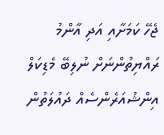ޖެހޭ ކަމަށާއި އަދި އާންމު ރައްޔިތުންނަށް ނުލިބޭ މެޑިކަލް އިންޝުއަރެންސެއް ދައުލަތުން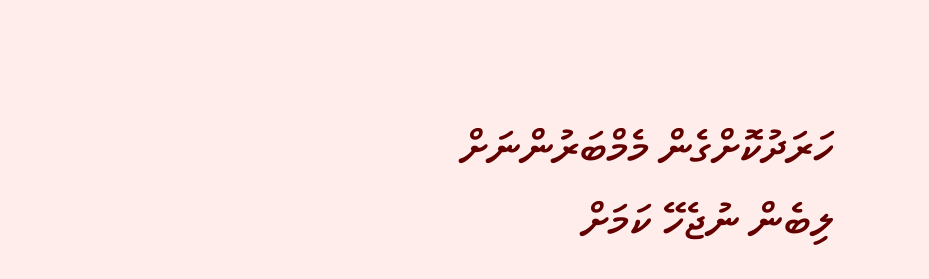ހަރަދުކޮށްގެން މެމްބަރުންނަށް ލިބެން ނުޖެހޭ ކަމަށް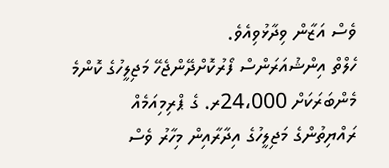ވެސް އަޒާން ވިދާޅުވިއެވެ.
ހެލްތް އިންޝުއަރަންސް ފޯރުކޮށްދޭންޖެހޭ މަޖިލީހުގެ ކޮންމެ މެންބަރަކަށް 24،000ރ. ގެ ޕްރިމިއަމެއް ރައްޔިތުންގެ މަޖިލީހުގެ އިދާރާއިން މިހާރު ވެސް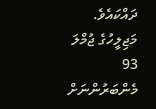ދައްކައެވެ. މަޖިލީހުގެ ޖުމްލަ 93 މެންބަރުންނަށް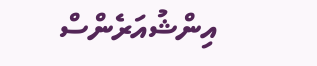އިންޝުއަރެންސް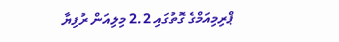ޕްރިމިއަމްގެ ގޮތުގައި 2.2 މިލިއަން ރުފިޔާ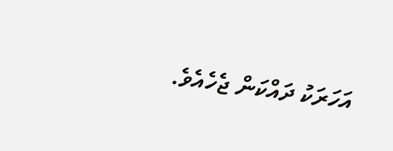އަހަރަކު ދައްކަން ޖެހެއެވެ.